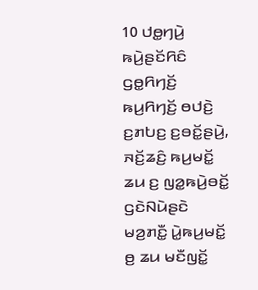10 ꤓꤥ꤭ꤚꤣꤧ꤬ ꤒꤣꤧ꤬ꤔꤢꤩꤖꤢꤨ ꤞꤥ꤭ꤖꤚꤢꤩ꤬ ꤒꤣ꤬ꤖꤚꤢꤩ꤬ ꤥꤓꤢꤧ꤬ ꤢ꤬ꤊꤝꤢ꤬ ꤢ꤬ꤋꤢꤩ꤭ꤔꤣꤧ꤬, ꤏꤢꤩ꤬ꤘꤢꤨ꤬ ꤒꤣ꤬ꤗꤢꤩ꤭ ꤘꤣ ꤢ꤬ ꤜꤤ꤭ꤒꤣꤧ꤬ꤋꤢꤩ꤭ ꤞꤢꤧꤡꤣꤧꤔꤢꤧ ꤗꤤ꤬ꤊꤢꤪ꤭ ꤣꤧ꤭ꤒꤣ꤬ꤗꤢꤩ꤭ ꤥ꤬ ꤘꤣ ꤗꤢꤪꤜꤢꤩ꤭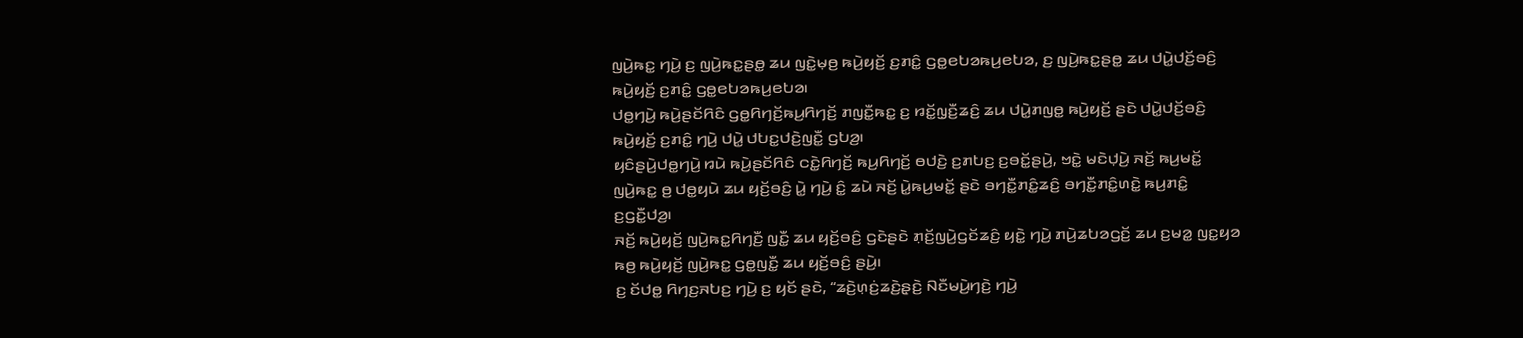ꤜꤣꤧ꤬ꤒꤢ꤭ ꤚꤣꤧ꤬ ꤢ꤬ ꤜꤣꤧ꤬ꤒꤢ꤭ꤔꤥ꤭ ꤘꤣ ꤜꤢꤧ꤭ꤗ꤫ꤥ꤬ ꤒꤣꤧ꤬ꤟꤢꤩ꤬ ꤢ꤬ꤊꤢꤨ꤭ ꤞꤥ꤭ꤕꤝꤤꤒꤣ꤬ꤕꤝꤤ, ꤢ꤬ ꤜꤣꤧ꤬ꤒꤢ꤭ꤔꤥ꤭ ꤘꤣ ꤓꤣꤧ꤭ꤓꤢꤩ꤬ꤋꤢꤨ꤬ ꤒꤣꤧ꤬ꤟꤢꤩ꤬ ꤢ꤬ꤊꤢꤨ꤭ ꤞꤥ꤭ꤕꤝꤤꤒꤣ꤬ꤕꤝꤤ꤯
ꤓꤥ꤭ꤚꤣꤧ꤬ ꤒꤣꤧ꤬ꤔꤢꤩꤖꤢꤨ ꤞꤥ꤭ꤖꤚꤢꤩ꤬ꤒꤣ꤬ꤖꤚꤢꤩ꤬ ꤊꤜꤢꤪ꤭ꤒꤢ꤭ ꤢ꤬ ꤙꤢꤩ꤭ꤜ꤫ꤢꤪ꤬ꤘꤢꤨ꤬ ꤘꤣ ꤓꤣꤧ꤭ꤊꤜꤥ꤭ ꤒꤣꤧ꤬ꤟꤢꤩ꤬ ꤔꤢꤧ ꤓꤣꤧ꤭ꤓꤢꤩ꤬ꤋꤢꤨ꤬ ꤒꤣꤧ꤬ꤟꤢꤩ꤬ ꤢ꤬ꤊꤢꤨ꤭ ꤚꤣꤧ꤬ ꤓꤣꤧ꤭ ꤓꤝꤢ꤭ꤓꤢꤧ꤬ꤜꤢꤪ꤭ ꤞꤝꤤ꤬꤯
ꤟꤢꤨꤔꤣꤧ꤬ꤓꤥ꤭ꤚꤣꤧ꤬ ꤙꤣꤧ ꤒꤣꤧ꤬ꤔꤢꤩꤖꤢꤨ ꤍꤢꤧ꤭ꤖꤚꤢꤩ꤬ ꤒꤣ꤬ꤖꤚꤢꤩ꤬ ꤥꤓꤢꤧ꤬ ꤢ꤬ꤊꤝꤢ꤬ ꤢ꤬ꤋꤢꤩ꤭ꤔꤣꤧ꤬, ꤠꤢꤧ꤭ ꤗꤢꤧꤓ꤫ꤣꤧ꤬ ꤏꤢꤩ꤬ ꤒꤣ꤬ꤗꤢꤩ꤭ ꤜꤣꤧ꤬ꤒꤢ꤭ ꤥ꤬ ꤓꤥ꤭ꤟꤣꤧ ꤘꤣ ꤟꤢꤩ꤬ꤋꤢꤨ꤬ ꤣꤧ꤭ ꤚꤣꤧ꤬ ꤢꤨ꤭ ꤘꤣꤧ ꤏꤢꤩ꤬ ꤣꤧ꤭ꤒꤣ꤬ꤗꤢꤩ꤭ ꤔꤢꤧ ꤋꤚꤢꤪ꤭ꤊꤢꤨ꤭ꤘꤢꤨ꤬ ꤋꤚꤢꤪ꤭ꤊꤢꤨ꤭ꤛꤢꤧ꤭ ꤒꤣ꤬ꤊꤢꤨ꤭ ꤢ꤬ꤞꤢꤪ꤭ꤓꤤ꤬꤯
ꤏꤢꤩ꤬ ꤒꤣꤧ꤬ꤟꤢꤩ꤬ ꤜꤣꤧ꤬ꤒꤢ꤭ꤖꤚꤢꤪ꤬ ꤜꤢꤪ꤭ ꤘꤣ ꤟꤢꤩ꤬ꤋꤢꤨ꤬ ꤞꤢꤧꤔꤢꤧ ꤊ꤫ꤢꤩ꤬ꤜꤣꤧ꤬ꤞꤢꤩꤘꤢꤨ꤬ ꤟꤢꤧ꤭ ꤚꤣꤧ꤬ ꤊꤣꤧ꤬ꤘꤝꤤꤞꤢꤩ꤬ ꤘꤣ ꤢ꤬ꤗꤤ꤭ ꤜꤢ꤭ꤟꤤ ꤒꤥ꤬ ꤒꤣꤧ꤬ꤟꤢꤩ꤬ ꤜꤣꤧ꤬ꤒꤢ꤭ ꤞꤥ꤭ꤜꤢꤪ꤭ ꤘꤣ ꤟꤢꤩ꤬ꤋꤢꤨ꤬ ꤔꤣꤧ꤬꤯
ꤢ꤬ ꤢꤩꤓꤥ꤭ ꤖꤚꤢ꤬ꤏꤝꤢ꤬ ꤚꤣꤧ꤬ ꤢ꤬ ꤟꤢꤩ ꤔꤢꤧ, “ꤘꤢꤧ꤬ꤛ꤫ꤢꤦ꤬ꤘꤢꤧ꤬ꤔ꤫ꤢꤧ꤬ ꤡꤢꤪꤗꤣꤧ꤬ꤚꤢꤧ꤬ ꤚꤣꤧ꤬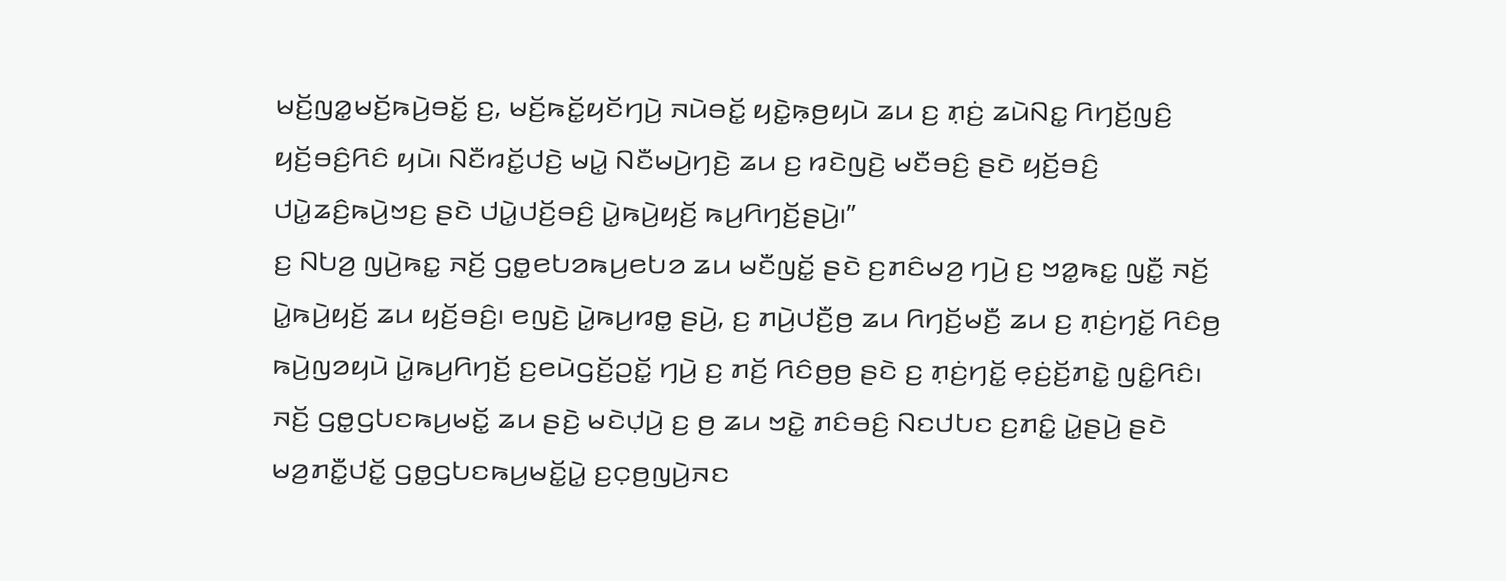ꤗꤢꤩ꤬ꤜꤤ꤭ꤗꤢꤩ꤬ꤒꤣꤧ꤬ꤋꤢꤩ꤭ ꤢ꤬, ꤗꤢꤩ꤬ꤒꤢꤩ꤭ꤟꤢꤩꤚꤣꤧ꤬ ꤏꤣꤧꤋꤢꤩ꤭ ꤟꤢꤧ꤭ꤒ꤫ꤥ꤬ꤟꤣꤧ ꤘꤣ ꤢ꤬ ꤊ꤫ꤢꤦ꤬ ꤘꤣꤧꤡꤢ꤭ ꤖꤚꤢꤩ꤬ꤜꤢꤨ꤬ ꤟꤢꤩ꤬ꤋꤢꤨ꤬ꤖꤢꤨ ꤟꤣꤧ꤯ ꤡꤢꤪꤙꤢꤩ꤭ꤓꤢꤧ꤬ ꤗꤣꤧ꤭ ꤡꤢꤪꤗꤣꤧ꤬ꤚꤢꤧ꤬ ꤘꤣ ꤢ꤬ ꤙꤢꤧꤜꤢꤧ꤬ ꤗꤢꤪꤋꤢꤨ꤬ ꤔꤢꤧ ꤟꤢꤩ꤬ꤋꤢꤨ꤬ ꤓꤣꤧ꤭ꤘꤢꤨ꤬ꤒꤣꤧ꤬ꤠꤢ꤬ ꤔꤢꤧ ꤓꤣꤧ꤭ꤓꤢꤩ꤬ꤋꤢꤨ꤬ ꤣꤧ꤭ꤒꤣꤧ꤬ꤟꤢꤩ꤬ ꤒꤣ꤬ꤖꤚꤢꤩ꤬ꤔꤣꤧ꤬꤯”
ꤢ꤬ ꤡꤝꤤ꤬ ꤜꤣꤧ꤬ꤒꤢ꤭ ꤏꤢꤩ꤬ ꤞꤥ꤭ꤕꤝꤤꤒꤣ꤬ꤕꤝꤤ ꤘꤣ ꤗꤢꤪꤜꤢꤩ꤭ ꤔꤢꤧ ꤢ꤬ꤊꤢꤨꤗꤤ꤬ ꤚꤣꤧ꤬ ꤢ꤬ ꤠꤤ꤭ꤒꤢ꤭ ꤜꤢꤪ꤭ ꤏꤢꤩ꤬ ꤣꤧ꤭ꤒꤣꤧ꤬ꤟꤢꤩ꤬ ꤘꤣ ꤟꤢꤩ꤬ꤋꤢꤨ꤬꤯ ꤕꤜꤢꤧ꤬ ꤣꤧ꤭ꤒꤣ꤬ꤙꤥ꤭ ꤔꤣꤧ꤬, ꤢ꤬ ꤊꤣꤧ꤬ꤓꤢꤪ꤬ꤥ꤬ ꤘꤣ ꤖꤚꤢꤩ꤬ꤗꤢꤪ꤬ ꤘꤣ ꤢ꤬ ꤊ꤫ꤢꤦ꤬ꤚꤢꤩ꤭ ꤖꤢꤨꤥ꤬ ꤒꤣꤧ꤬ꤜꤤꤟꤣꤧ ꤣꤧ꤭ꤒꤣ꤬ꤖꤚꤢꤩ꤬ ꤢ꤬ꤕꤣꤧꤞꤢꤩ꤬ꤑꤢꤩ꤭ ꤚꤣꤧ꤬ ꤢ꤬ ꤊꤢꤩ꤬ ꤖꤢꤨꤥ꤬ꤥ꤬ ꤔꤢꤧ ꤢ꤬ ꤊ꤫ꤢꤦ꤬ꤚꤢꤩ꤭ ꤕ꤫ꤢꤦ꤬ꤢꤩ꤬ꤊꤢꤧ꤭ ꤜꤢꤨ꤭ꤖꤢꤨ꤯
ꤏꤢꤩ꤬ ꤞꤥ꤭ꤞꤝꤢꤒꤣ꤬ꤗꤢꤩ꤭ ꤘꤣ ꤔꤢꤧ꤬ ꤗꤢꤧꤓ꤫ꤣꤧ꤬ ꤢ꤬ ꤥ꤬ ꤘꤣ ꤠꤢꤧ꤭ ꤊꤢꤨꤋꤢꤨ꤬ ꤡꤢꤓꤝꤢ ꤢ꤬ꤊꤢꤨ꤭ ꤣꤧ꤭ꤔꤣꤧ꤬ ꤔꤢꤧ ꤗꤤ꤬ꤊꤢꤪ꤭ꤓꤢꤩ꤭ ꤞꤥ꤭ꤞꤝꤢꤒꤣ꤬ꤗꤢꤩ꤭ꤣꤧ꤭ ꤢ꤬ꤍ꤫ꤥ꤬ꤜꤣꤧ꤬ꤏꤢ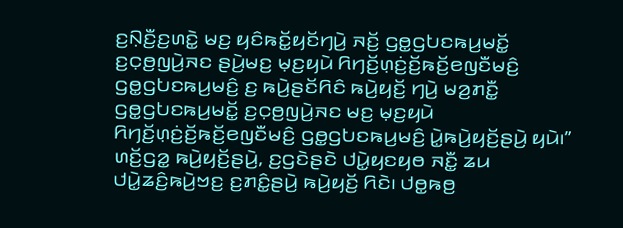ꤢ꤬ꤡ꤫ꤢꤪ꤬ꤢ꤬ꤛꤢꤧ꤭ ꤗꤢ꤬ ꤟꤢꤨꤒꤢꤩ꤭ꤟꤢꤩꤚꤣꤧ꤬ ꤏꤢꤩ꤬ ꤞꤥ꤭ꤞꤝꤢꤒꤣ꤬ꤗꤢꤩ꤭ ꤢ꤬ꤍ꤫ꤥ꤬ꤜꤣꤧ꤬ꤏꤢ ꤔꤣꤧ꤬ꤗꤢ꤬ ꤗ꤫ꤢ꤬ꤟꤣꤧ ꤖꤚꤢꤩ꤬ꤛ꤫ꤢꤦ꤬ꤢꤩ꤬ꤒꤢꤩ꤬ꤕꤜꤢꤪꤗꤢꤨ꤬ ꤞꤥ꤭ꤞꤝꤢꤒꤣ꤬ꤗꤢꤨ꤬ ꤢ꤬ ꤒꤣꤧ꤬ꤔꤢꤩꤖꤢꤨ ꤒꤣꤧ꤬ꤟꤢꤩ꤬ ꤚꤣꤧ꤬ ꤗꤤ꤬ꤊꤢꤪ꤭ ꤞꤥ꤭ꤞꤝꤢꤒꤣ꤬ꤗꤢꤩ꤭ ꤢ꤬ꤍ꤫ꤥ꤬ꤜꤣꤧ꤬ꤏꤢ ꤗꤢ꤬ ꤗ꤫ꤢ꤬ꤟꤣꤧ ꤖꤚꤢꤩ꤬ꤛ꤫ꤢꤦ꤬ꤢꤩ꤬ꤒꤢꤩ꤬ꤕꤜꤢꤪꤗꤢꤨ꤬ ꤞꤥ꤭ꤞꤝꤢꤒꤣ꤬ꤗꤢꤨ꤬ ꤣꤧ꤭ꤒꤣꤧ꤬ꤟꤢꤩ꤬ꤔꤣꤧ꤬ ꤟꤣꤧ꤯”
ꤛꤢꤩ꤬ꤞꤤ꤭ ꤒꤣꤧ꤬ꤟꤢꤩ꤬ꤔꤣꤧ꤬, ꤢ꤬ꤞꤢꤧꤔꤢꤧ ꤓꤣꤧ꤭ꤟꤢꤟꤥ ꤏꤢꤪ꤭ ꤘꤣ ꤓꤣꤧ꤭ꤘꤢꤨ꤬ꤒꤣꤧ꤬ꤠꤢ꤬ ꤢ꤬ꤊꤢꤨ꤭ꤔꤣꤧ꤬ ꤒꤣꤧ꤬ꤟꤢꤩ꤬ ꤖꤢꤧ꤯ ꤓꤥ꤭ꤒꤥ꤬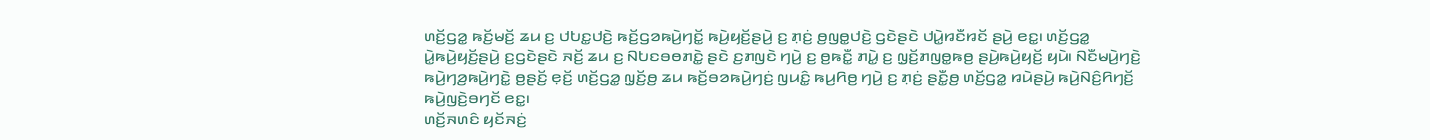ꤛꤢꤩ꤬ꤞꤤ꤭ ꤒꤢꤩ꤬ꤗꤢꤩ꤬ ꤘꤣ ꤢ꤬ ꤓꤝꤢ꤭ꤓꤢꤧ꤬ ꤒꤢꤩ꤬ꤞꤤꤒꤣꤧ꤬ꤚꤢꤩ꤭ ꤒꤣꤧ꤬ꤟꤢꤩ꤬ꤔꤣꤧ꤬ ꤢ꤬ ꤊ꤫ꤢꤦ꤬ ꤥ꤬ꤜꤥ꤭ꤓꤢꤧ꤬ ꤞꤢꤧꤔꤢꤧ ꤓꤣꤧ꤭ꤙꤢꤪꤙꤢꤩ ꤔꤣꤧ꤬ ꤕꤢ꤭꤯ ꤛꤢꤩ꤬ꤞꤤ꤭ ꤣꤧ꤭ꤒꤣꤧ꤬ꤟꤢꤩ꤬ꤔꤣꤧ꤬ ꤢ꤬ꤞꤢꤧꤔꤢꤧ ꤏꤢꤩ꤬ ꤘꤣ ꤢ꤬ ꤡꤝꤢꤋꤥꤊꤢꤧ꤭ ꤔꤢꤧ ꤢ꤬ꤊꤜꤢꤧ ꤚꤣꤧ꤬ ꤢ꤬ ꤥ꤬ꤒꤢꤪ꤭ ꤊꤣꤧ꤭ ꤢ꤬ ꤜ꤫ꤢꤩ꤬ꤊꤜꤥ꤭ꤒꤥ꤬ ꤔꤣꤧ꤬ꤒꤣꤧ꤬ꤟꤢꤩ꤬ ꤟꤣꤧ꤯ ꤡꤢꤪꤗꤣꤧ꤬ꤚꤢꤧ꤬ ꤒꤣꤧ꤬ꤚꤤ꤬ꤒꤣꤧ꤬ꤚꤢꤧ꤭ ꤥ꤬ꤔꤢꤩ꤬ ꤕ꤫ꤢꤩ꤬ ꤛꤢꤩ꤬ꤞꤤ꤭ ꤜ꤫ꤢꤩ꤬ꤥ꤬ ꤘꤣ ꤒꤢꤩ꤬ꤋꤤꤒꤣꤧ꤬ꤚꤢꤦ꤬ ꤜꤣꤢꤨ꤭ ꤒꤣ꤬ꤖꤥ꤬ ꤚꤣꤧ꤬ ꤢ꤬ ꤊ꤫ꤢꤦ꤬ ꤔꤢꤪ꤭ꤥ꤬ ꤛꤢꤩ꤬ꤞꤤ꤭ ꤙꤣꤧꤔꤣꤧ꤬ ꤒꤣꤧ꤬ꤡꤢꤨ꤬ꤖꤚꤢꤩ꤬ ꤒꤣꤧ꤬ꤜꤢꤧ꤬ꤋꤚꤢꤩ ꤕꤢ꤭꤯
ꤛꤢꤩ꤬ꤏꤛꤢꤨ ꤟꤢꤩꤏꤢꤦ꤬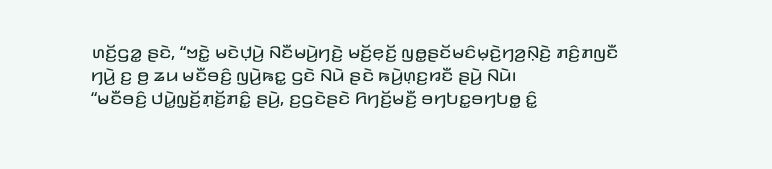ꤛꤢꤩ꤬ꤞꤤ꤭ ꤔꤢꤧ, “ꤠꤢꤧ꤭ ꤗꤢꤧꤓ꤫ꤣꤧ꤬ ꤡꤢꤪꤗꤣꤧ꤬ꤚꤢꤧ꤬ ꤗꤢꤩ꤬ꤕ꤫ꤢꤩ꤬ ꤜꤥ꤭ꤔꤢꤩꤗꤢꤨꤗ꤫ꤢꤧ꤬ꤚꤤ꤬ꤡ꤫ꤢꤧ꤬ ꤊꤢꤨ꤬ꤊꤜꤢꤪ ꤚꤣꤧ꤬ ꤢ꤬ ꤥ꤬ ꤘꤣ ꤗꤢꤪꤋꤢꤨ꤬ ꤜꤣꤧ꤬ꤒꤢ꤭ ꤞꤢꤧ ꤡꤣꤧ ꤔꤢꤧ ꤒꤣꤧ꤬ꤛ꤫ꤢ꤬ꤙꤢꤪ ꤔꤣꤧ꤬ ꤡꤣꤧ꤯
“ꤗꤢꤪꤋꤢꤨ꤬ ꤓꤣꤧ꤭ꤜ꤫ꤢꤩ꤬ꤊ꤫ꤢꤩ꤬ꤊꤢꤨ꤭ ꤔꤣꤧ꤬, ꤢ꤬ꤞꤢꤧꤔꤢꤧ ꤖꤚꤢꤩ꤬ꤗꤢꤪ꤬ ꤋꤚꤝꤢ꤭ꤋꤚꤝꤥ꤭ ꤢꤨ꤭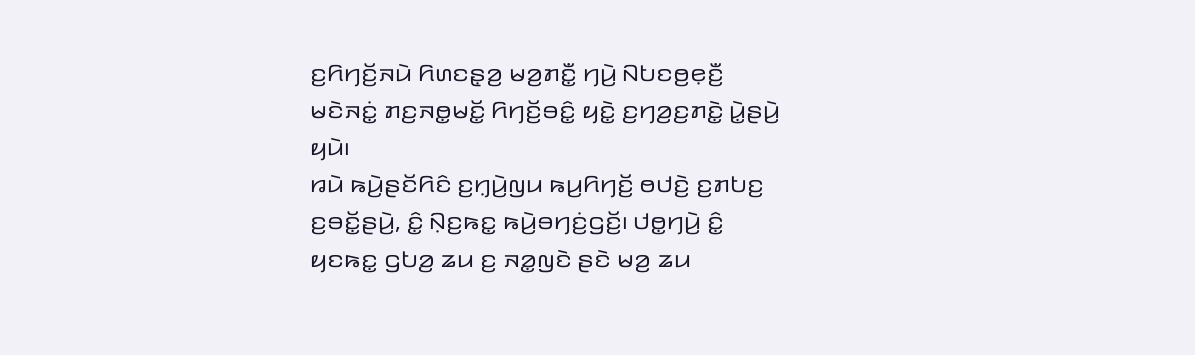ꤢ꤬ꤖꤚꤢꤩ꤬ꤏꤣꤧ ꤖꤛꤢꤔ꤫ꤤ꤬ ꤗꤤ꤬ꤊꤢꤪ꤭ ꤚꤣꤧ꤬ ꤡꤝꤢꤥ꤬ꤕ꤫ꤢꤪ꤬ ꤗꤢꤧꤏꤢꤦ꤭ ꤊꤢ꤬ꤏꤥ꤭ꤗꤢꤩ꤭ ꤖꤚꤢꤩ꤬ꤋꤢꤨ꤭ ꤟꤢꤧ꤭ ꤢ꤬ꤚꤤ꤬ꤢ꤬ꤊꤢꤧ꤭ ꤣꤧ꤭ꤔꤣꤧ꤬ ꤟꤣꤧ꤯
ꤙꤣꤧ ꤒꤣꤧ꤬ꤔꤢꤩꤖꤢꤨ ꤢ꤬ꤚ꤫ꤣꤧ꤬ꤜꤣ ꤒꤣ꤬ꤖꤚꤢꤩ꤬ ꤥꤓꤢꤧ꤬ ꤢ꤬ꤊꤝꤢ꤬ ꤢ꤬ꤋꤢꤩ꤭ꤔꤣꤧ꤬, ꤢꤨ꤭ ꤡ꤫ꤢ꤬ꤒꤢ꤭ ꤒꤣꤧ꤬ꤋꤚꤢꤦ꤬ꤞꤢꤩ꤬꤯ ꤓꤥ꤭ꤚꤣꤧ꤬ ꤢꤨ꤭ ꤟꤢꤒꤢ꤭ ꤞꤝꤤ꤬ ꤘꤣ ꤢ꤬ ꤏꤤ꤭ꤜꤢꤧ ꤔꤢꤧ ꤗꤤ꤬ ꤘꤣ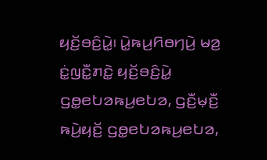ꤟꤢꤩ꤬ꤋꤢꤨ꤬ꤣꤧ꤭꤯ ꤣꤧ꤭ꤒꤣ꤬ꤖꤥꤚꤣꤧ꤬ ꤗꤤ꤬ ꤢꤦ꤭ꤜꤢꤪ꤭ꤊꤢꤧ꤭ ꤟꤢꤩ꤬ꤋꤢꤨ꤬ꤣꤧ꤭ ꤞꤥ꤭ꤕꤝꤤꤒꤣ꤬ꤕꤝꤤ, ꤞꤢꤪ꤬ꤗ꤫ꤢꤪ꤬ ꤒꤣꤧ꤬ꤟꤢꤩ꤬ ꤞꤥ꤭ꤕꤝꤤꤒꤣ꤬ꤕꤝꤤ,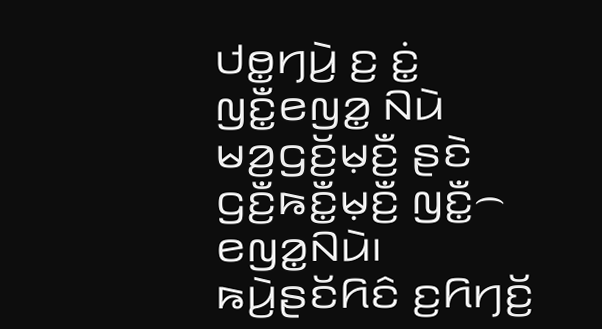ꤓꤥ꤭ꤚꤣꤧ꤬ ꤢ꤬ ꤢꤦ꤭ ꤜꤢꤪ꤭ꤕꤜꤤ꤭ ꤡꤣꤧ ꤗꤤ꤬ꤞꤢꤩ꤬ꤗ꤫ꤢꤪ꤬ ꤔꤢꤧ ꤞꤢꤪ꤬ꤒꤢꤪ꤭ꤗ꤫ꤢꤪ꤬ ꤜꤢꤪ꤭꤮ ꤕꤜꤤ꤭ꤡꤣꤧ꤯
ꤒꤣꤧ꤬ꤔꤢꤩꤖꤢꤨ ꤢ꤬ꤖꤚꤢꤩ꤬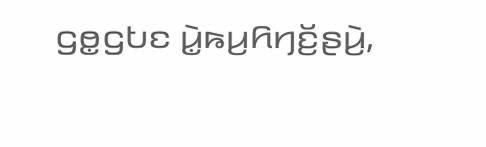ꤞꤥ꤭ꤞꤝꤢ ꤣꤧ꤭ꤒꤣ꤬ꤖꤚꤢꤩ꤬ꤔꤣꤧ꤬,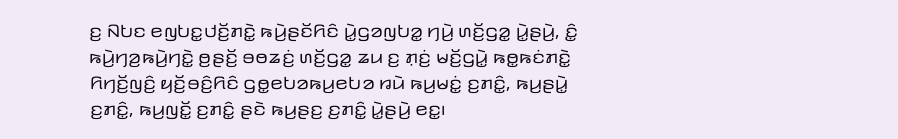ꤢ꤬ ꤡꤝꤢ ꤕꤜꤝꤢ꤭ꤓꤢꤩ꤬ꤊꤢꤧ꤭ ꤒꤣꤧ꤬ꤔꤢꤩꤖꤢꤨ ꤣꤧ꤭ꤞꤤꤜꤝꤤ꤭ ꤚꤣꤧ꤬ ꤛꤢꤩ꤬ꤞꤤ꤭ ꤣꤧ꤭ꤔꤣꤧ꤬, ꤢꤨ꤭ ꤒꤣꤧ꤬ꤚꤤ꤬ꤒꤣꤧ꤬ꤚꤢꤧ꤭ ꤥ꤬ꤔꤢꤩ꤬ ꤋꤥꤘꤢꤦ꤬ ꤛꤢꤩ꤬ꤞꤤ꤭ ꤘꤣ ꤢ꤬ ꤊ꤫ꤢꤦ꤬ ꤗꤢꤩ꤬ꤞꤣꤧ꤭ ꤒꤥ꤭ꤒꤢꤦꤊꤢꤧ꤭ ꤖꤚꤢꤩ꤬ꤜꤢꤨ꤬ ꤟꤢꤩ꤬ꤋꤢꤨ꤬ꤖꤢꤨ ꤞꤥ꤭ꤕꤝꤤꤒꤣ꤬ꤕꤝꤤ ꤙꤣꤧ ꤒꤣ꤬ꤗꤢꤦ꤭ ꤢ꤬ꤊꤢꤨ꤭, ꤒꤣ꤬ꤔꤣꤧ꤭ ꤢ꤬ꤊꤢꤨ꤭, ꤒꤣ꤬ꤜꤢꤩ꤭ ꤢ꤬ꤊꤢꤨ꤭ ꤔꤢꤧ ꤒꤣ꤬ꤔꤢ꤬ ꤢ꤬ꤊꤢꤨ꤭ ꤣꤧ꤭ꤔꤣꤧ꤬ ꤕꤢ꤭꤯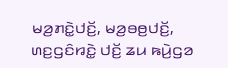ꤗꤤ꤬ꤊꤢꤧ꤭ꤓꤢꤩ꤬, ꤗꤤ꤬ꤋꤥ꤬ꤓꤢꤩ꤬, ꤛꤢ꤬ꤞꤢꤨꤙꤢꤧ꤭ ꤓꤢꤩ꤬ ꤘꤣ ꤒꤣꤧ꤬ꤞꤤ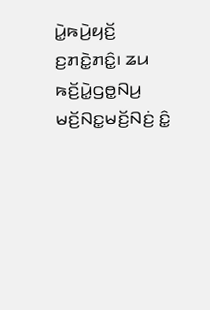ꤣꤧ꤭ꤒꤣꤧ꤬ꤟꤢꤩ꤬ ꤢ꤬ꤊꤢꤧ꤭ꤊꤢꤨ꤭꤯ ꤘꤣ ꤒꤢꤩ꤬ꤣꤧ꤭ꤞꤥ꤭ꤡꤣ꤬ ꤗꤢꤩ꤬ꤡꤢ꤭ꤗꤢꤩ꤬ꤡꤢꤦ꤬ ꤢꤨ꤭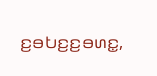ꤢ꤬ꤋꤝꤢ꤬ꤢ꤬ꤋꤛꤢ꤭,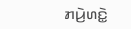ꤊꤣꤧ꤬ꤛꤢꤧ꤭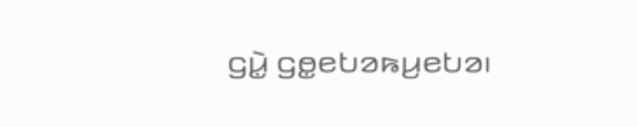ꤞꤣꤧ꤭ ꤞꤥ꤭ꤕꤝꤤꤒꤣ꤬ꤕꤝꤤ꤯